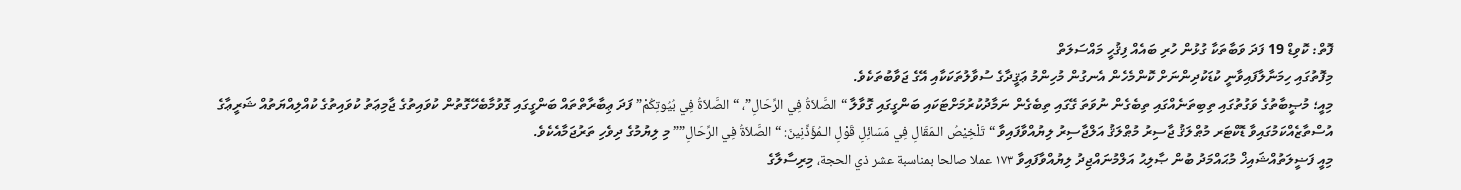ފޮތް: ކޮވިޑް 19 ފަދަ ވަބާތަކާ ގުޅުން ހުރި ބައެއް ފިޤުހީ މައްސަލަތް
މިފޮތުގައި ހިމަނާލާފައިވާނީ ކުޑަކުދިންނަށް ކޮންމެހެން އެނގުން މުހިންމު ޢަޤީދާގެ ސުވާލުތަކަކާއި އޭގެ ޖަވާބުތަކެވެ.
މިއީ؛ މުޞީބާތުގެ ވަގުތުގައި ތިބިތަނެއްގައި ތިބެގެން ނުވަތަ ގޭގައި ތިބެގެން ނަމާދުކުރުމަށްޓަކައި ބަންގީގައި ގޮވާލާ “الصَّلاَةُ فِي الرِّحَالِ”، “الصَّلاَةُ فِي بُيُوتِكُمْ” ފަދަ ޢިބާރާތްތައް ބަންގީގައި ގޮވުމާބެހޭގޮތުން ކުވައިތުގެ ޖާމިޢަތު ކުވައިތުގެ ކުއްލިއްޔަތުއް ޝަރީޢާގެ އުސްތާޒެއްކަމުގައިވާ ޑޮކްޓަރ މުޠްލަޤު ޖާސިރު މުޠްލަޤު އަލްޖާސިރު ލިޔުއްވާފައިވާ “تَلْخِيْصُ الـمَقَالِ فِي مَسَائِلِ قَوْلِ الـمُؤَذِّنِينَ: “الصَّلاَةُ فِي الرِّحَالِ”” މި ލިޔުމުގެ ދިވެހި ތަރުޖަމާއެކެވެ.
މިއީ ފަޟީލަތުއްޝައިޚް މުޙައްމަދު ބުން ޞާލިޙު އަލްމުނައްޖިދު ލިޔުއްވާފައިވާ ١٧٣ عملا صالحا بمناسبة عشر ذي الحجة، މިރިސާލާގެ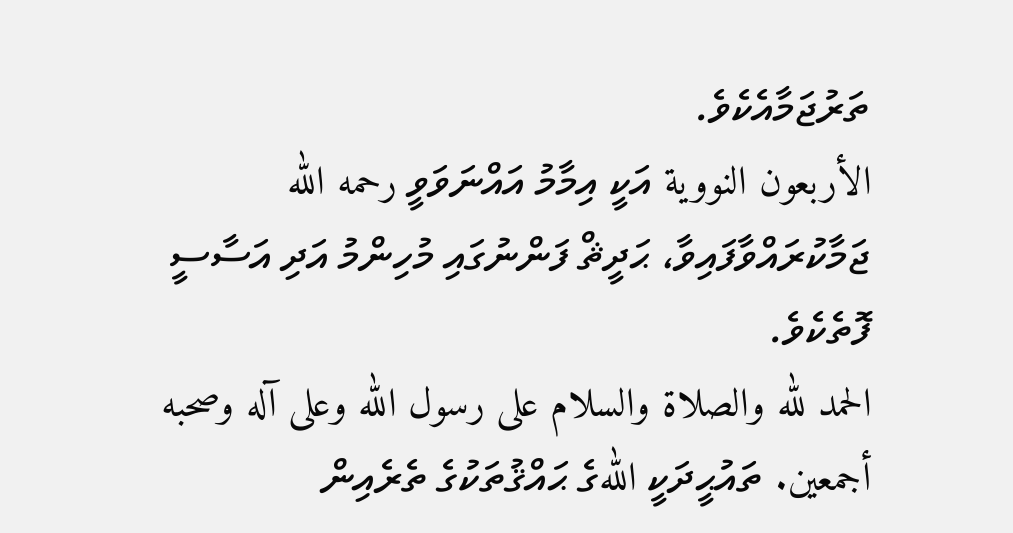ތަރުޖަމާއެކެވެ.
الأربعون النووية އަކީ އިމާމު އައްނަވަވީ رحمه الله ޖަމާކުރައްވާފައިވާ، ޙަދީޘް ފަންނުގައި މުހިންމު އަދި އަސާސީ ފޮތެކެވެ.
الحمد لله والصلاة والسلام على رسول الله وعلى آله وصحبه أجمعين. ތައުޙީދަކީ اللهގެ ޙައްޤުތަކުގެ ތެރެއިން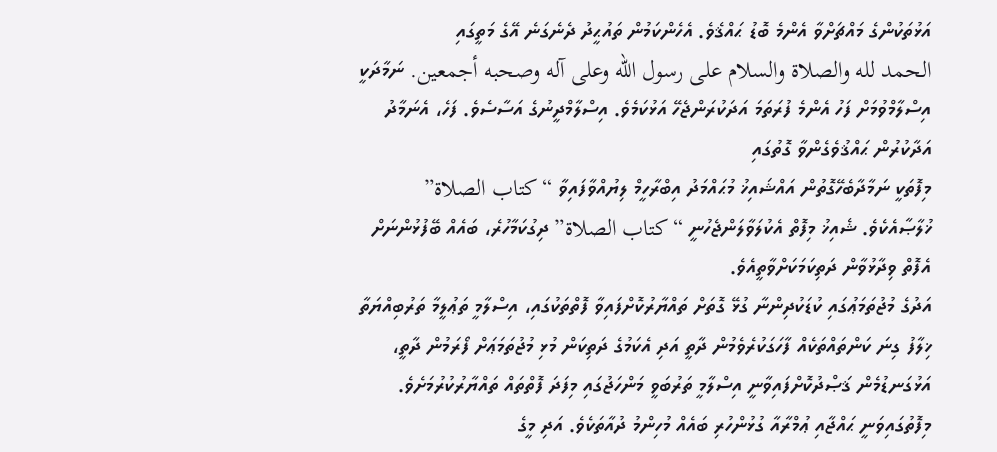އަޅުތަކުންގެ މައްޗަށްވާ އެންމެ ބޮޑު ޙައްޤެވެ. އެހެންކަމުން ތައުޙީދު ދެނެގަނެ އޭގެ މަތީގައި
الحمد لله والصلاة والسلام على رسول الله وعلى آله وصحبه أجمعين. ނަމާދަކީ އިސްލާމްވުމަށް ފަހު އެންމެ ފުރަތަމަ އަދަކުރަންޖެހޭ އަޅުކަމެވެ. އިސްލާމްދީނުގެ އަސާސެވެ. ފަހެ، އެނަމާދު އަދާކުރުން ޙައްޤުވެގެންވާ ގޮތުގައި
މިފޮތަކީ ނަމާދާބެހޭގޮތުން އައްޝައިޚު މުޙައްމަދު އިބްރާހީމް ލިޔުއްވާފައިވާ “كتاب الصلاة” ޚުލާޞާއެކެވެ. ޝެއިޚު މިފޮތް އެކުލަވާލަންޖެހުނީ “كتاب الصلاة” ދިގުކަމާހުރެ، ބައެއް ބޭފުޅުންނަށް އެފޮތް ވިދާޅުވާން ދަތިކަމަކަށްވާތީއެވެ.
އަދުގެ މުޖުތަމަޢުގައި ކުޑަކުދިންނާ ގުޅޭ ގޮތަށް ތައްޔާރުކޮށްފައިވާ ފޮތްތަކުގައި، އިސްލާމީ ތަޢުލީމާ ތަރުބިއްޔަތާ ޚިލާފު ގިނަ ކަންތައްތަކެއް ފާހަގަކުރެވެމުން ދާތީ އަދި އެކަމުގެ ދަތިކަން މުޅި މުޖުތަމަޢަށް ފޯރަމުން ދާތީ، އަޅުގަނޑުމެން ޤަޞްދުކޮށްފައިވާނީ އިސްލާމީ ތަރުބަވީ މަންހަޖުގައި މިފަދަ ފޮތްތައް ތައްޔާރުކުރުމަށެވެ.
މިފޮތުގައިވަނީ ޙައްޖާއި ޢުމްރާއާ ގުޅުންހުރި ބައެއް މުހިންމު ދުއާތަކެވެ. އަދި މީގެ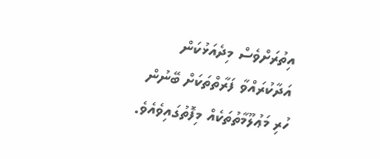އިތުރަށްވެސް މިދެއަޅުކަން އަދާކުރައްވާ ފަރާތްތަކަށް ބޭނުން ހުރި މަޢުލޫމާތުތަކެއް މިފޮތުގައިވެއެވެ.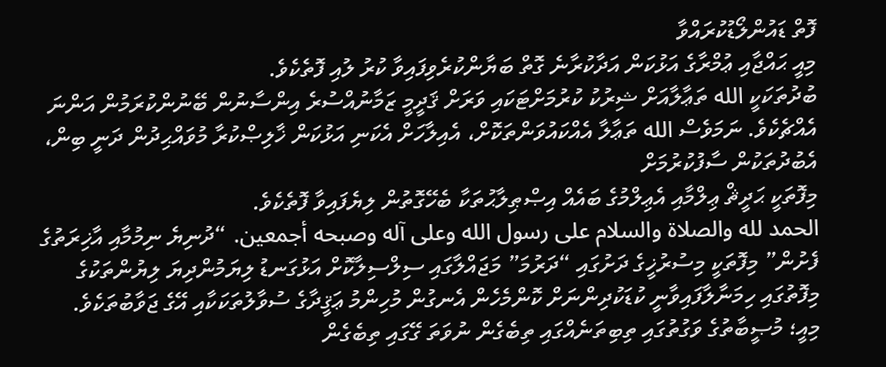ފޮތް ޑައުންލޯޑުކުރައްވާ
މިއީ ޙައްޖާއި ޢުމްރާގެ އަޅުކަން އަދާކުރާނެ ގޮތް ބަޔާންކުރެވިފައިވާ ކުރު ލުއި ފޮތެކެވެ.
ބުދުތަކަކީ الله ތަޢާލާއަށް ޝިރުކު ކުރުމަށްޓަކައި ވަރަށް ޤަދީމީ ޒަމާނުއްސުރެ އިންސާނުން ބޭނުންކުރަމުން އަންނަ އެއްޗެކެވެ. ނަމަވެސް الله ތަޢާލާ އެއްކައުވަންތަކޮށް، އެއިލާހަށް އެކަނި އަޅުކަން ޚާލިޞްކުރާ މުވައްޙިދުން ދަނީ ބިން، އެބުދުތަކުން ސާފުކުރުމަށް
މިފޮތަކީ ޙަދީޘް ޢިލްމާއި އެޢިލްމުގެ ބައެއް އިޞްޠިލާޙުތަކާ ބެހޭގޮތުން ލިޔެފައިވާ ފޮތެކެވެ.
الحمد لله والصلاة والسلام على رسول الله وعلى آله وصبحه أجمعين. “ދުނިޔެ ނިމުމާއި އާޚިރަތުގެ ފެށުން” މިފޮތަކީ މިސުރުޚީގެ ދަށުގައި “ދަރުމަ” މަޖައްލާގައި ސިލްސިލާކޮށް އަޅުގަނޑު ލިޔަމުންދިޔަ ލިޔުންތަކުގެ
މިފޮތުގައި ހިމަނާލާފައިވާނީ ކުޑަކުދިންނަށް ކޮންމެހެން އެނގުން މުހިންމު ޢަޤީދާގެ ސުވާލުތަކަކާއި އޭގެ ޖަވާބުތަކެވެ.
މިއީ؛ މުޞީބާތުގެ ވަގުތުގައި ތިބިތަނެއްގައި ތިބެގެން ނުވަތަ ގޭގައި ތިބެގެން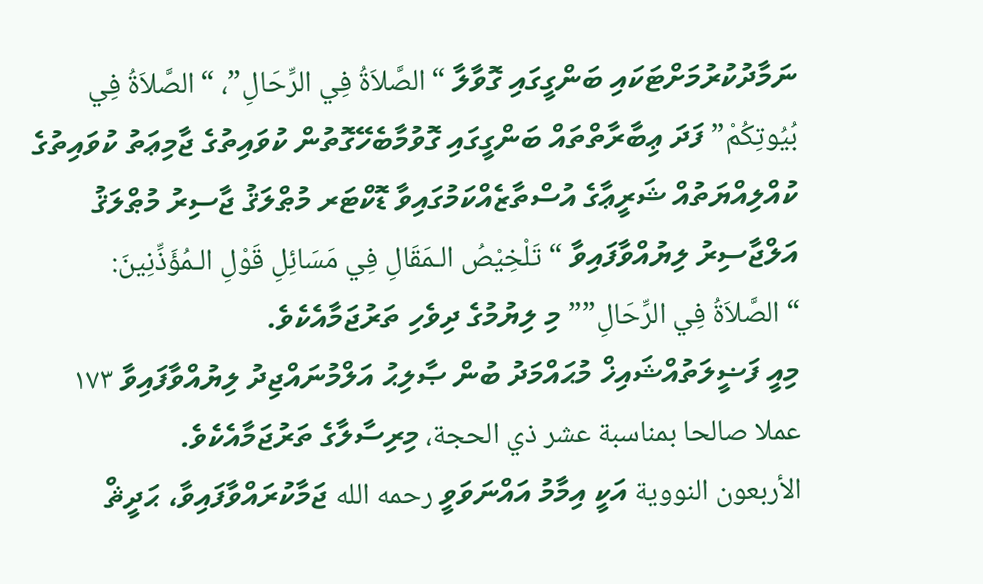ނަމާދުކުރުމަށްޓަކައި ބަންގީގައި ގޮވާލާ “الصَّلاَةُ فِي الرِّحَالِ”، “الصَّلاَةُ فِي بُيُوتِكُمْ” ފަދަ ޢިބާރާތްތައް ބަންގީގައި ގޮވުމާބެހޭގޮތުން ކުވައިތުގެ ޖާމިޢަތު ކުވައިތުގެ ކުއްލިއްޔަތުއް ޝަރީޢާގެ އުސްތާޒެއްކަމުގައިވާ ޑޮކްޓަރ މުޠްލަޤު ޖާސިރު މުޠްލަޤު އަލްޖާސިރު ލިޔުއްވާފައިވާ “تَلْخِيْصُ الـمَقَالِ فِي مَسَائِلِ قَوْلِ الـمُؤَذِّنِينَ: “الصَّلاَةُ فِي الرِّحَالِ”” މި ލިޔުމުގެ ދިވެހި ތަރުޖަމާއެކެވެ.
މިއީ ފަޟީލަތުއްޝައިޚް މުޙައްމަދު ބުން ޞާލިޙު އަލްމުނައްޖިދު ލިޔުއްވާފައިވާ ١٧٣ عملا صالحا بمناسبة عشر ذي الحجة، މިރިސާލާގެ ތަރުޖަމާއެކެވެ.
الأربعون النووية އަކީ އިމާމު އައްނަވަވީ رحمه الله ޖަމާކުރައްވާފައިވާ، ޙަދީޘް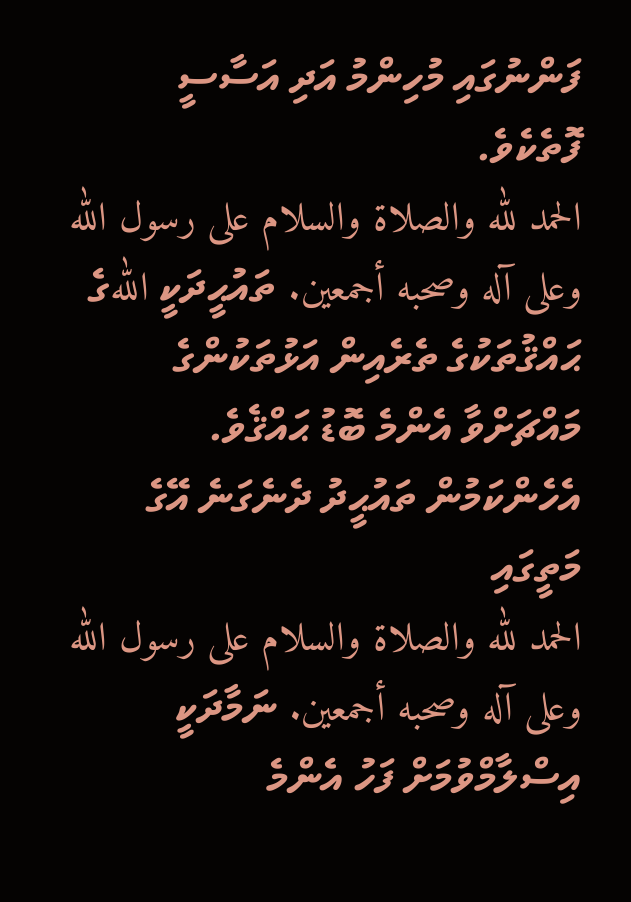ފަންނުގައި މުހިންމު އަދި އަސާސީ ފޮތެކެވެ.
الحمد لله والصلاة والسلام على رسول الله وعلى آله وصحبه أجمعين. ތައުޙީދަކީ اللهގެ ޙައްޤުތަކުގެ ތެރެއިން އަޅުތަކުންގެ މައްޗަށްވާ އެންމެ ބޮޑު ޙައްޤެވެ. އެހެންކަމުން ތައުޙީދު ދެނެގަނެ އޭގެ މަތީގައި
الحمد لله والصلاة والسلام على رسول الله وعلى آله وصحبه أجمعين. ނަމާދަކީ އިސްލާމްވުމަށް ފަހު އެންމެ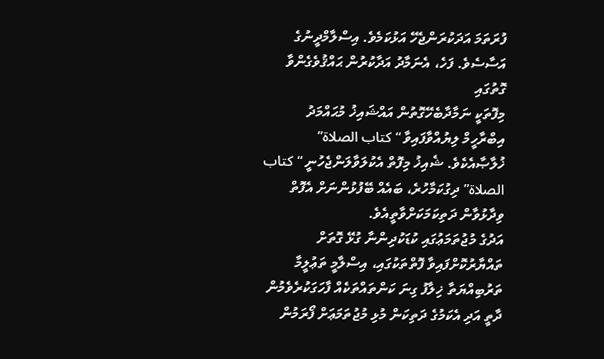ފުރަތަމަ އަދަކުރަންޖެހޭ އަޅުކަމެވެ. އިސްލާމްދީނުގެ އަސާސެވެ. ފަހެ، އެނަމާދު އަދާކުރުން ޙައްޤުވެގެންވާ ގޮތުގައި
މިފޮތަކީ ނަމާދާބެހޭގޮތުން އައްޝައިޚު މުޙައްމަދު އިބްރާހީމް ލިޔުއްވާފައިވާ “كتاب الصلاة” ޚުލާޞާއެކެވެ. ޝެއިޚު މިފޮތް އެކުލަވާލަންޖެހުނީ “كتاب الصلاة” ދިގުކަމާހުރެ، ބައެއް ބޭފުޅުންނަށް އެފޮތް ވިދާޅުވާން ދަތިކަމަކަށްވާތީއެވެ.
އަދުގެ މުޖުތަމަޢުގައި ކުޑަކުދިންނާ ގުޅޭ ގޮތަށް ތައްޔާރުކޮށްފައިވާ ފޮތްތަކުގައި، އިސްލާމީ ތަޢުލީމާ ތަރުބިއްޔަތާ ޚިލާފު ގިނަ ކަންތައްތަކެއް ފާހަގަކުރެވެމުން ދާތީ އަދި އެކަމުގެ ދަތިކަން މުޅި މުޖުތަމަޢަށް ފޯރަމުން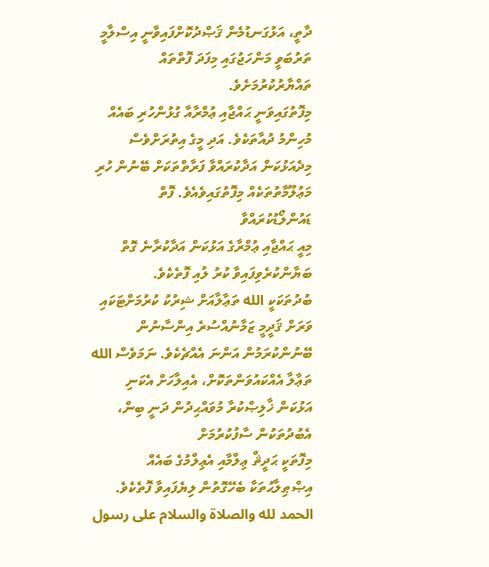ދާތީ، އަޅުގަނޑުމެން ޤަޞްދުކޮށްފައިވާނީ އިސްލާމީ ތަރުބަވީ މަންހަޖުގައި މިފަދަ ފޮތްތައް ތައްޔާރުކުރުމަށެވެ.
މިފޮތުގައިވަނީ ޙައްޖާއި ޢުމްރާއާ ގުޅުންހުރި ބައެއް މުހިންމު ދުއާތަކެވެ. އަދި މީގެ އިތުރަށްވެސް މިދެއަޅުކަން އަދާކުރައްވާ ފަރާތްތަކަށް ބޭނުން ހުރި މަޢުލޫމާތުތަކެއް މިފޮތުގައިވެއެވެ. ފޮތް ޑައުންލޯޑުކުރައްވާ
މިއީ ޙައްޖާއި ޢުމްރާގެ އަޅުކަން އަދާކުރާނެ ގޮތް ބަޔާންކުރެވިފައިވާ ކުރު ލުއި ފޮތެކެވެ.
ބުދުތަކަކީ الله ތަޢާލާއަށް ޝިރުކު ކުރުމަށްޓަކައި ވަރަށް ޤަދީމީ ޒަމާނުއްސުރެ އިންސާނުން ބޭނުންކުރަމުން އަންނަ އެއްޗެކެވެ. ނަމަވެސް الله ތަޢާލާ އެއްކައުވަންތަކޮށް، އެއިލާހަށް އެކަނި އަޅުކަން ޚާލިޞްކުރާ މުވައްޙިދުން ދަނީ ބިން، އެބުދުތަކުން ސާފުކުރުމަށް
މިފޮތަކީ ޙަދީޘް ޢިލްމާއި އެޢިލްމުގެ ބައެއް އިޞްޠިލާޙުތަކާ ބެހޭގޮތުން ލިޔެފައިވާ ފޮތެކެވެ.
الحمد لله والصلاة والسلام على رسول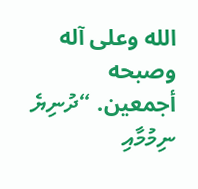الله وعلى آله وصبحه أجمعين. “ދުނިޔެ ނިމުމާއި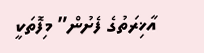އާޚިރަތުގެ ފެށުން” މިފޮތަކީ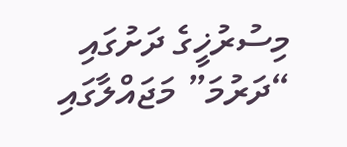މިސުރުޚީގެ ދަށުގައި “ދަރުމަ” މަޖައްލާގައި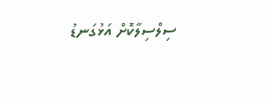ސިލްސިލާކޮށް އަޅުގަނޑު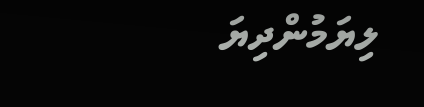ލިޔަމުންދިޔަ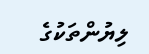ލިޔުންތަކުގެ